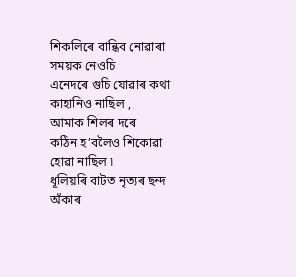শিকলিৰে বান্ধিব নোৱাৰা
সময়ক নেওচি
এনেদৰে গুচি যোৱাৰ কথা
কাহানিও নাছিল ,
আমাক শিলৰ দৰে
কঠিন হ’বলৈও শিকোৱা হোৱা নাছিল ৷
ধূলিয়ৰি বাটত নৃত্যৰ ছন্দ অঁকাৰ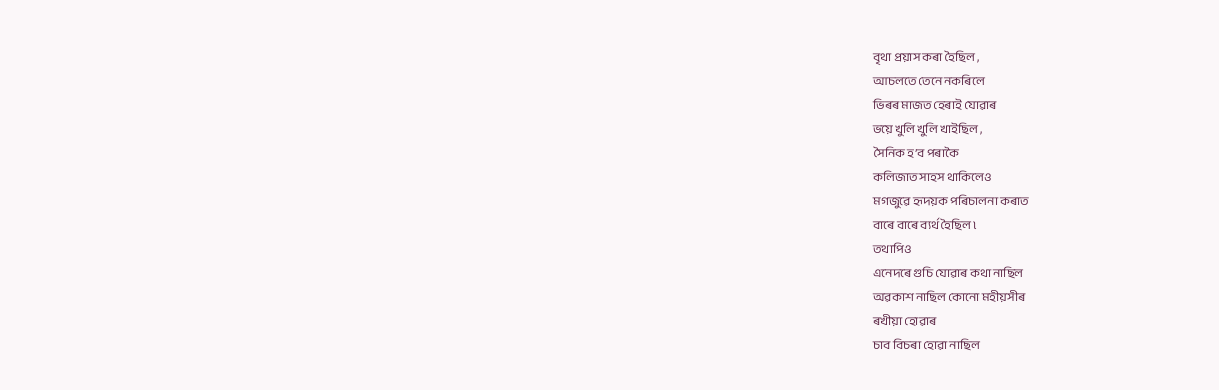বৃথা প্ৰয়াস কৰা হৈছিল ,
আচলতে তেনে নকৰিলে
ভিৰৰ মাজত হেৰাই যোৱাৰ
ভয়ে খুলি খুলি খাইছিল ,
সৈনিক হ’ব পৰাকৈ
কলিজাত সাহস থাকিলেও
মগজুৱে হৃদয়ক পৰিচালনা কৰাত
বাৰে বাৰে ব্যৰ্থ হৈছিল ৷
তথাপিও
এনেদৰে গুচি যোৱাৰ কথা নাছিল
অৱকাশ নাছিল কোনো মহীয়সীৰ
ৰখীয়া হোৱাৰ
চাব বিচৰা হোৱা নাছিল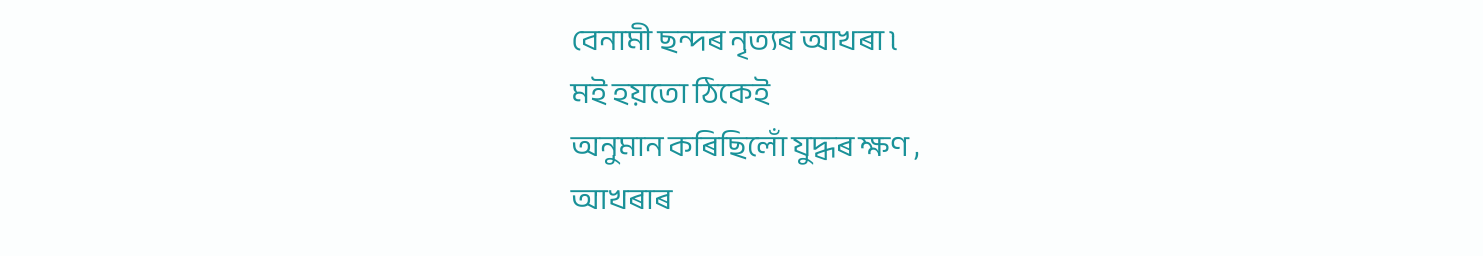বেনামী ছন্দৰ নৃত্যৰ আখৰা ৷
মই হয়তো ঠিকেই
অনুমান কৰিছিলোঁ যুদ্ধৰ ক্ষণ ,
আখৰাৰ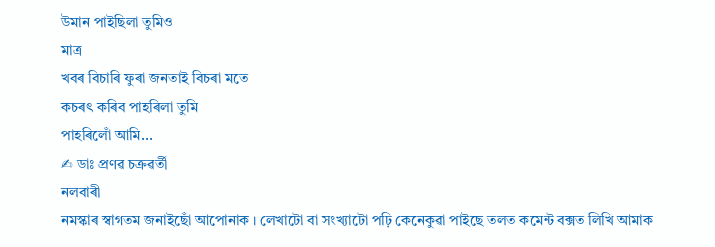উমান পাইছিলা তুমিও
মাত্ৰ
খবৰ বিচাৰি ফুৰা জনতাই বিচৰা মতে
কচৰৎ কৰিব পাহৰিলা তুমি
পাহৰিলোঁ আমি...
✍ ডাঃ প্ৰণৱ চক্ৰৱৰ্তী
নলবাৰী
নমস্কাৰ স্বাগতম জনাইছোঁ আপোনাক । লেখাটো বা সংখ্যাটো পঢ়ি কেনেকুৱা পাইছে তলত কমেন্ট বক্সত লিখি আমাক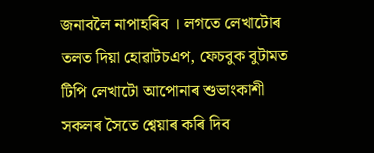জনাবলৈ নাপাহৰিব । লগতে লেখাটোৰ তলত দিয়া হোৱাটচএপ, ফেচবুক বুটামত টিপি লেখাটো আপোনাৰ শুভাংকাশী সকলৰ সৈতে শ্বেয়াৰ কৰি দিব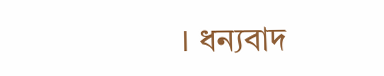। ধন্যবাদ